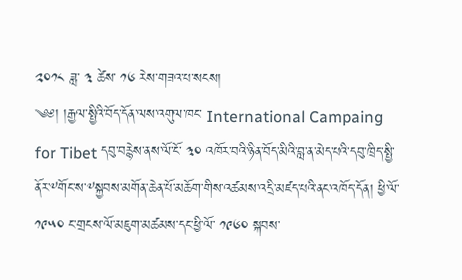༢༠༡༨ ཟླ་ ༣ ཚེས་ ༡༦ རེས་གཟའ་པ་སངས།
༄༅། །རྒྱལ་སྤྱིའི་བོད་དོན་ལས་འགུལ་ཁང་ International Campaing for Tibet དབུ་བརྙེས་ནས་ལོ་ངོ་ ༣༠ འཁོར་བའི་ཉིན་བོད་མིའི་བླ་ན་མེད་པའི་དབུ་ཁྲིད་སྤྱི་ནོར་༸གོང་ས་༸སྐྱབས་མགོན་ཆེན་པོ་མཆོག་གིས་འཚམས་འདྲི་མཛད་པའི་ནང་འཁོད་དོན། ཕྱི་ལོ་ ༡༩༥༠ ང་གྲངས་ལོ་མཇུག་མཚམས་དང་ཕྱི་ལོ་ ༡༩༦༠ སྐབས་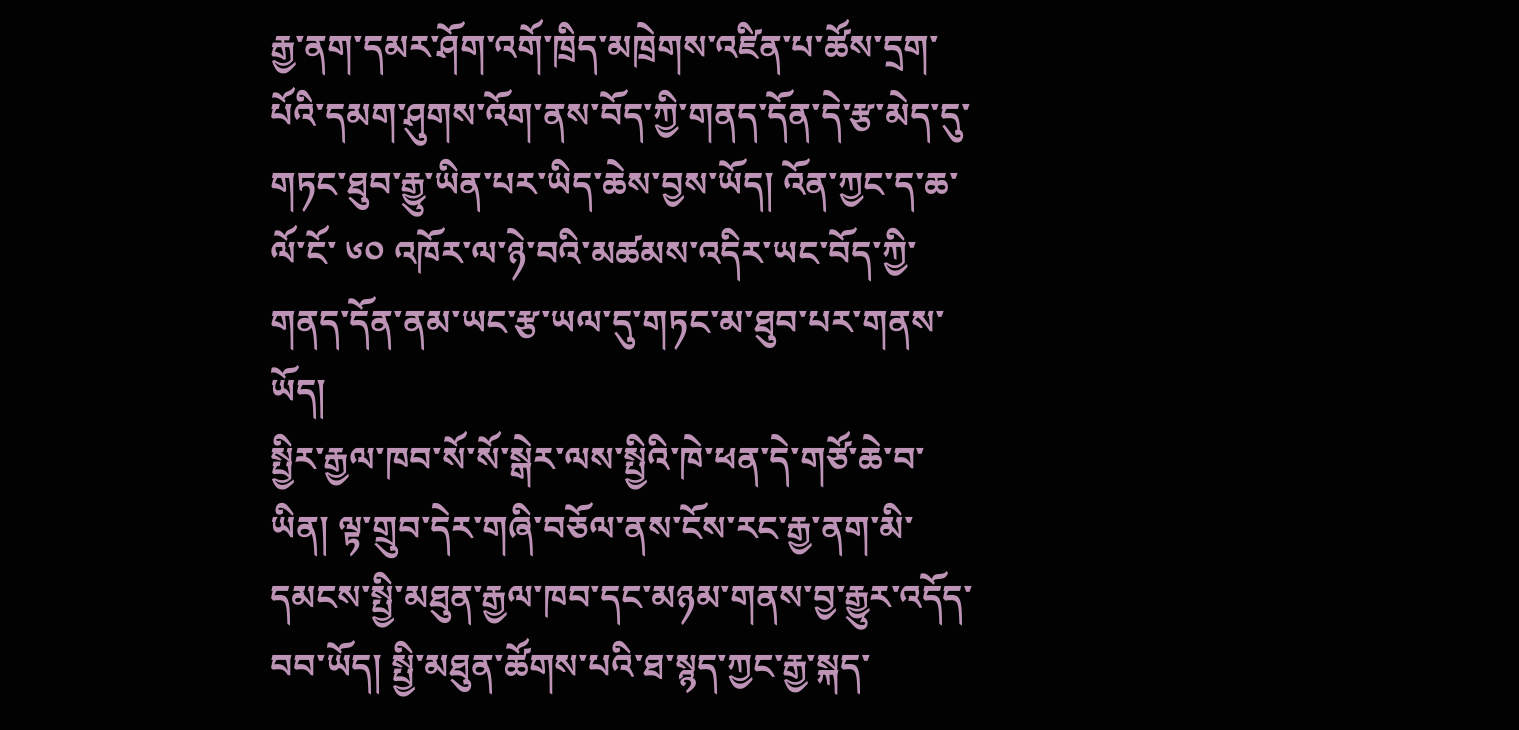རྒྱ་ནག་དམར་ཤོག་འགོ་ཁྲིད་མཁྲེགས་འཛིན་པ་ཚོས་དྲག་པོའི་དམག་ཤུགས་འོག་ནས་བོད་ཀྱི་གནད་དོན་དེ་རྩ་མེད་དུ་གཏང་ཐུབ་རྒྱུ་ཡིན་པར་ཡིད་ཆེས་བྱས་ཡོད། འོན་ཀྱང་ད་ཆ་ལོ་ངོ་ ༦༠ འཁོར་ལ་ཉེ་བའི་མཚམས་འདིར་ཡང་བོད་ཀྱི་གནད་དོན་ནམ་ཡང་རྩ་ཡལ་དུ་གཏང་མ་ཐུབ་པར་གནས་ཡོད།
སྤྱིར་རྒྱལ་ཁབ་སོ་སོ་སྒེར་ལས་སྤྱིའི་ཁེ་ཕན་དེ་གཙོ་ཆེ་བ་ཡིན། ལྟ་གྲུབ་དེར་གཞི་བཅོལ་ནས་ངོས་རང་རྒྱ་ནག་མི་དམངས་སྤྱི་མཐུན་རྒྱལ་ཁབ་དང་མཉམ་གནས་བྱ་རྒྱུར་འདོད་བབ་ཡོད། སྤྱི་མཐུན་ཚོགས་པའི་ཐ་སྙད་ཀྱང་རྒྱ་སྐད་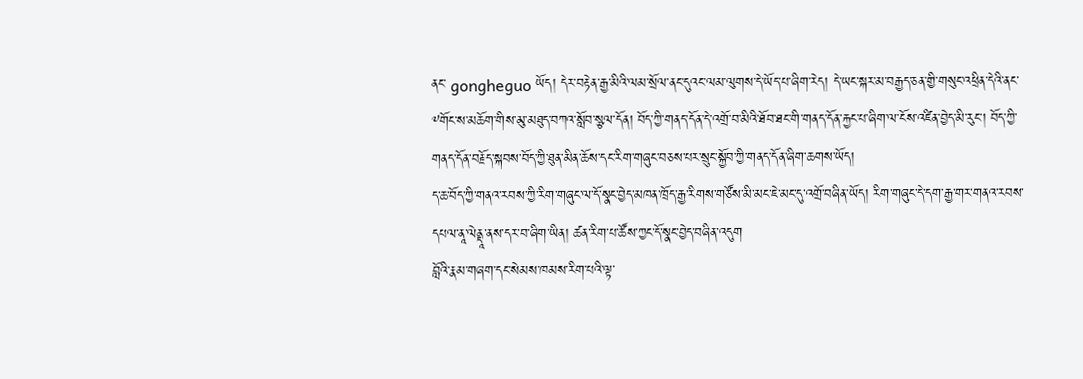ནང་ gongheguo ཡོད། དེར་བརྟེན་རྒྱ་མིའི་ལམ་སྲོལ་ནང་དུའང་ལམ་ལུགས་དེ་ཡོད་པ་ཞིག་རེད། དེ་ཡང་སྐར་མ་བརྒྱད་ཅན་གྱི་གསུང་འཕྲིན་དེའི་ནང་༸གོང་ས་མཆོག་གིས་མུ་མཐུད་བཀའ་སློབ་སྩལ་དོན། བོད་ཀྱི་གནད་དོན་དེ་འགྲོ་བ་མིའི་ཐོབ་ཐང་གི་གནད་དོན་རྐྱང་པ་ཞིག་ལ་ངོས་འཛིན་བྱེད་མི་རུང་། བོད་ཀྱི་གནད་དོན་བརྗོད་སྐབས་བོད་ཀྱི་ཐུན་མིན་ཆོས་དང་རིག་གཞུང་བཅས་པར་སྲུང་སྐྱོབ་ཀྱི་གནད་དོན་ཞིག་ཆགས་ཡོད།
ད་ཆ་བོད་ཀྱི་གནའ་རབས་ཀྱི་རིག་གཞུང་ལ་དོ་སྣང་བྱེད་མཁན་ཁྲོད་རྒྱ་རིགས་གཙོས་མི་མང་ཇེ་མང་དུ་འགྲོ་བཞིན་ཡོད། རིག་གཞུང་དེ་དག་རྒྱ་གར་གནའ་རབས་དཔལ་ནཱ་ལེནྡཱ་ནས་དར་བ་ཞིག་ཡིན། ཚན་རིག་པ་ཚོས་ཀྱང་དོ་སྣང་བྱེད་བཞིན་འདུག
བློའི་རྣམ་གཞག་དང་སེམས་ཁམས་རིག་པའི་ལྟ་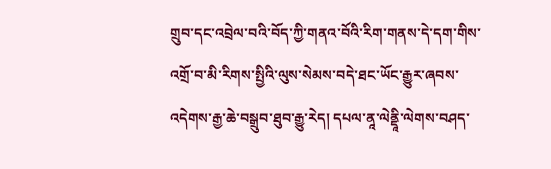གྲུབ་དང་འབྲེལ་བའི་བོད་ཀྱི་གནའ་བོའི་རིག་གནས་དེ་དག་གིས་འགྲོ་བ་མི་རིགས་སྤྱིའི་ལུས་སེམས་བདེ་ཐང་ཡོང་རྒྱུར་ཞབས་འདེགས་རྒྱ་ཆེ་བསྒྲུབ་ཐུབ་རྒྱུ་རེད། དཔལ་ནཱ་ལེནྡཱི་ལེགས་བཤད་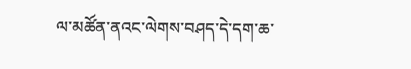ལ་མཚོན་ནའང་ལེགས་བཤད་དེ་དག་ཆ་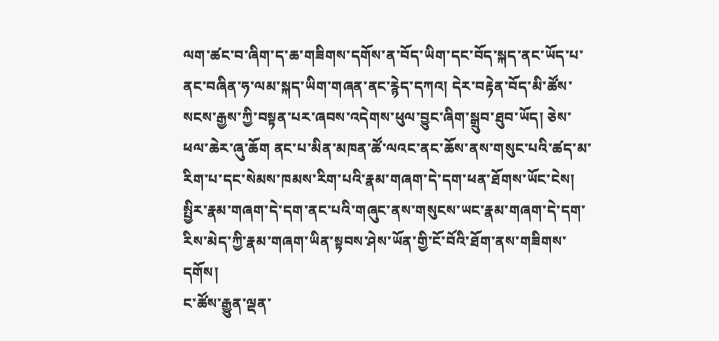ལག་ཚང་བ་ཞིག་ད་ཆ་གཟིགས་དགོས་ན་བོད་ཡིག་དང་བོད་སྐད་ནང་ཡོད་པ་ནང་བཞིན་ཧ་ལམ་སྐད་ཡིག་གཞན་ནང་རྙེད་དཀའ། དེར་བརྟེན་བོད་མི་ཚོས་སངས་རྒྱས་ཀྱི་བསྟན་པར་ཞབས་འདེགས་ཕུལ་བྱུང་ཞིག་སྒྲུབ་ཐུབ་ཡོད། ཅེས་ཕལ་ཆེར་ཞུ་ཆོག ནང་པ་མིན་མཁན་ཚོ་ལའང་ནང་ཆོས་ནས་གསུང་པའི་ཚད་མ་རིག་པ་དང་སེམས་ཁམས་རིག་པའི་རྣམ་གཞག་དེ་དག་ཕན་ཐོགས་ཡོང་ངེས། སྤྱིར་རྣམ་གཞག་དེ་དག་ནང་པའི་གཞུང་ནས་གསུངས་ཡང་རྣམ་གཞག་དེ་དག་རིས་མེད་ཀྱི་རྣམ་གཞག་ཡིན་སྟབས་ཤེས་ཡོན་གྱི་ངོ་བོའི་ཐོག་ནས་གཟིགས་དགོས།
ང་ཚོས་རྒྱུན་ལྡན་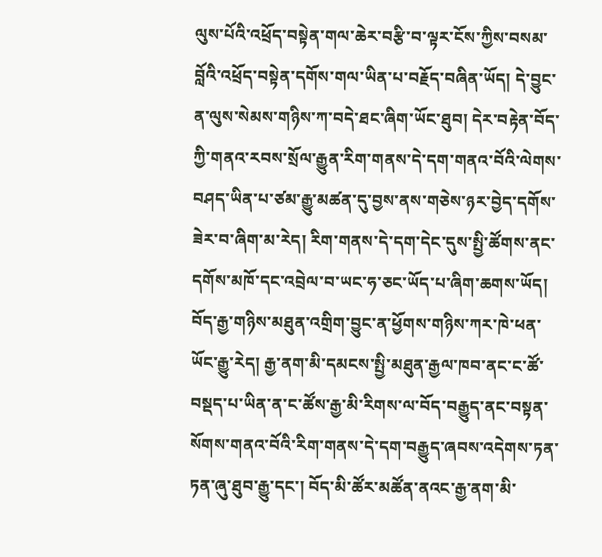ལུས་པོའི་འཕྲོད་བསྟེན་གལ་ཆེར་བརྩི་བ་ལྟར་ངོས་ཀྱིས་བསམ་བློའི་འཕྲོད་བསྟེན་དགོས་གལ་ཡིན་པ་བརྗོད་བཞིན་ཡོད། དེ་བྱུང་ན་ལུས་སེམས་གཉིས་ཀ་བདེ་ཐང་ཞིག་ཡོང་ཐུབ། དེར་བརྟེན་བོད་ཀྱི་གནའ་རབས་སྲོལ་རྒྱུན་རིག་གནས་དེ་དག་གནའ་བོའི་ལེགས་བཤད་ཡིན་པ་ཙམ་རྒྱུ་མཚན་དུ་བྱས་ནས་གཅེས་ཉར་བྱེད་དགོས་ཟེར་བ་ཞིག་མ་རེད། རིག་གནས་དེ་དག་དེང་དུས་སྤྱི་ཚོགས་ནང་དགོས་མཁོ་དང་འབྲེལ་བ་ཡང་ཧ་ཅང་ཡོད་པ་ཞིག་ཆགས་ཡོད།
བོད་རྒྱ་གཉིས་མཐུན་འགྲིག་བྱུང་ན་ཕྱོགས་གཉིས་ཀར་ཁེ་ཕན་ཡོང་རྒྱུ་རེད། རྒྱ་ནག་མི་དམངས་སྤྱི་མཐུན་རྒྱལ་ཁབ་ནང་ང་ཚོ་བསྡད་པ་ཡིན་ན་ང་ཚོས་རྒྱ་མི་རིགས་ལ་བོད་བརྒྱུད་ནང་བསྟན་སོགས་གནའ་བོའི་རིག་གནས་དེ་དག་བརྒྱུད་ཞབས་འདེགས་ཏན་ཏན་ཞུ་ཐུབ་རྒྱུ་དང་། བོད་མི་ཚོར་མཚོན་ནའང་རྒྱ་ནག་མི་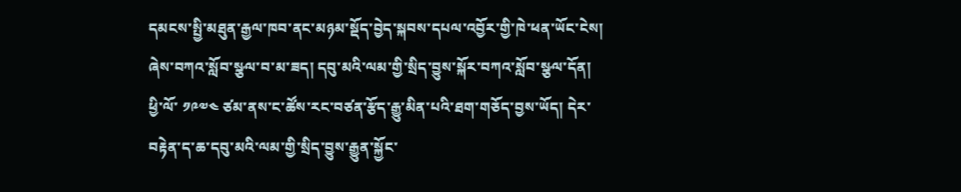དམངས་སྤྱི་མཐུན་རྒྱལ་ཁབ་ནང་མཉམ་སྡོད་བྱེད་སྐབས་དཔལ་འབྱོར་གྱི་ཁེ་ཕན་ཡོང་ངེས། ཞེས་བཀའ་སློབ་སྩལ་བ་མ་ཟད། དབུ་མའི་ལམ་གྱི་སྲིད་བྱུས་སྐོར་བཀའ་སློབ་སྩལ་དོན།
ཕྱི་ལོ་ ༡༩༧༤ ཙམ་ནས་ང་ཚོས་རང་བཙན་རྩོད་རྒྱུ་མིན་པའི་ཐག་གཅོད་བྱས་ཡོད། དེར་བརྟེན་ད་ཆ་དབུ་མའི་ལམ་གྱི་སྲིད་བྱུས་རྒྱུན་སྐྱོང་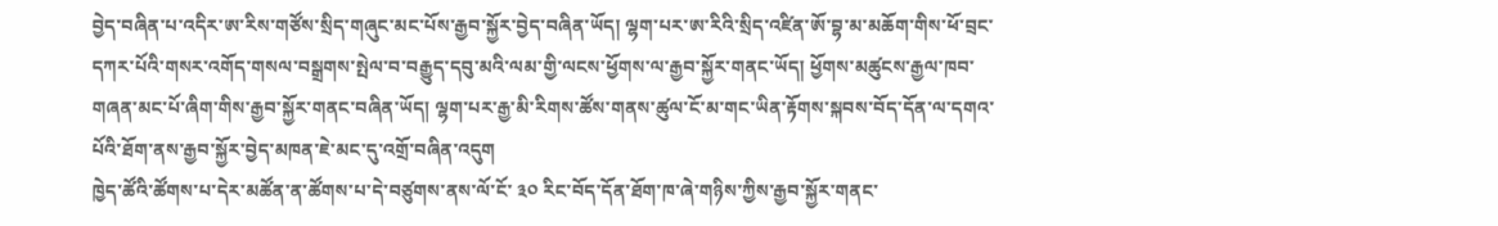བྱེད་བཞིན་པ་འདིར་ཨ་རིས་གཙོས་སྲིད་གཞུང་མང་པོས་རྒྱབ་སྐྱོར་བྱེད་བཞིན་ཡོད། ལྷག་པར་ཨ་རིའི་སྲིད་འཛིན་ཨོ་བྷ་མ་མཆོག་གིས་ཕོ་བྲང་དཀར་པོའི་གསར་འགོད་གསལ་བསྒྲགས་སྤེལ་བ་བརྒྱུད་དབུ་མའི་ལམ་གྱི་ལངས་ཕྱོགས་ལ་རྒྱབ་སྐྱོར་གནང་ཡོད། ཕྱོགས་མཚུངས་རྒྱལ་ཁབ་གཞན་མང་པོ་ཞིག་གིས་རྒྱབ་སྐྱོར་གནང་བཞིན་ཡོད། ལྷག་པར་རྒྱ་མི་རིགས་ཚོས་གནས་ཚུལ་ངོ་མ་གང་ཡིན་རྟོགས་སྐབས་བོད་དོན་ལ་དགའ་པོའི་ཐོག་ནས་རྒྱབ་སྐྱོར་བྱེད་མཁན་ཇེ་མང་དུ་འགྲོ་བཞིན་འདུག
ཁྱེད་ཚོའི་ཚོགས་པ་དེར་མཚོན་ན་ཚོགས་པ་དེ་བཙུགས་ནས་ལོ་ངོ་ ༣༠ རིང་བོད་དོན་ཐོག་ཁ་ཞེ་གཉིས་ཀྱིས་རྒྱབ་སྐྱོར་གནང་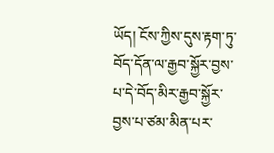ཡོད། ངོས་ཀྱིས་དུས་རྟག་ཏུ་བོད་དོན་ལ་རྒྱབ་སྐྱོར་བྱས་པ་དེ་བོད་མིར་རྒྱབ་སྐྱོར་བྱས་པ་ཙམ་མིན་པར་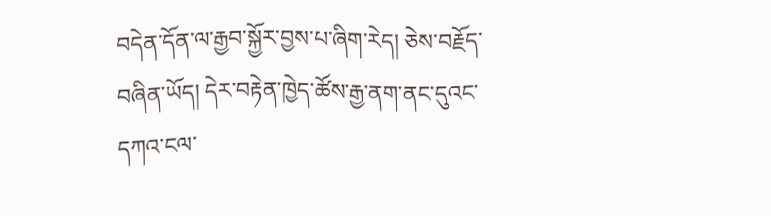བདེན་དོན་ལ་རྒྱབ་སྐྱོར་བྱས་པ་ཞིག་རེད། ཅེས་བརྗོད་བཞིན་ཡོད། དེར་བརྟེན་ཁྱེད་ཚོས་རྒྱ་ནག་ནང་དུའང་དཀའ་ངལ་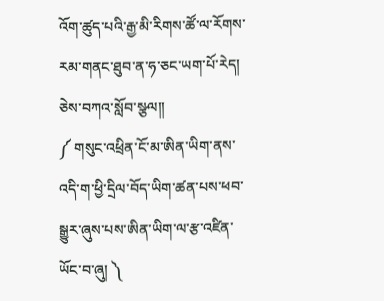འོག་ཚུད་པའི་རྒྱ་མི་རིགས་ཚོ་ལ་རོགས་རམ་གནང་ཐུབ་ན་ཧ་ཅང་ཡག་པོ་རེད། ཅེས་བཀའ་སློབ་སྩལ།།
༼ གསུང་འཕྲིན་ངོ་མ་ཨིན་ཡིག་ནས་འདི་ག་ཕྱི་དྲིལ་བོད་ཡིག་ཚན་པས་ཕབ་སྒྱུར་ཞུས་པས་ཨིན་ཡིག་ལ་རྩ་འཛིན་ཡོང་བ་ཞུ། ༽